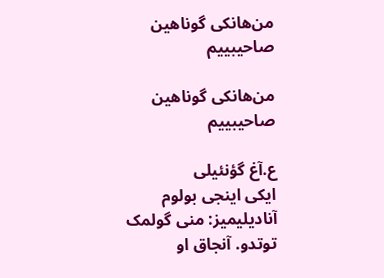من‌هانکی گوناهین صاحیبییم

من‌هانکی گوناهین صاحیبییم

ع.آغ گؤنئیلی
ایکی اینجی بولوم
آنادیلیمیز: منی گولمک توتدو. آنجاق او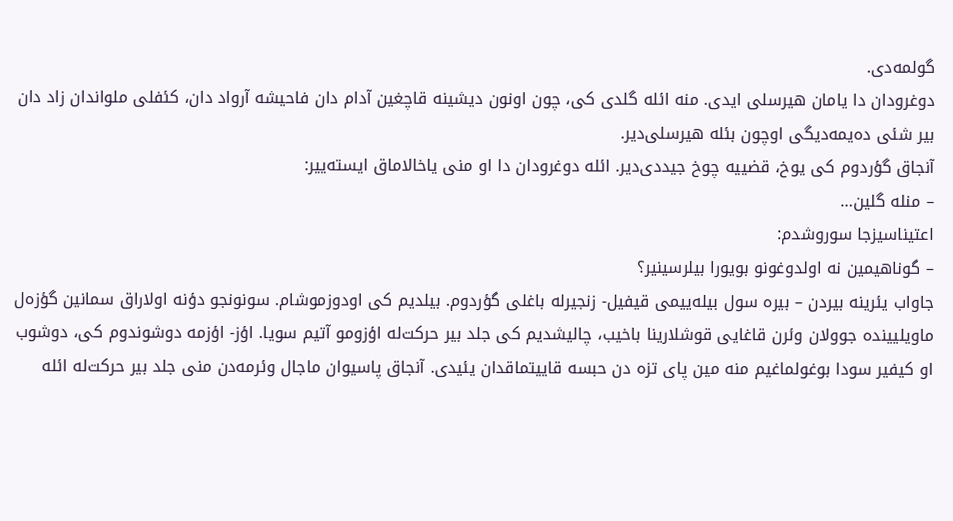گولمه‌دی.
دوغرودان دا یامان هیرسلی ایدی. منه ائله گلدی کی، چون اونون دیشینه قاچغین آدام دان فاحیشه آرواد دان، کئفلی ملواندان زاد دان بیر شئی ده‌یمه‌دیگی اوچون بئله هیرسلی‌دیر.
آنجاق گؤردوم کی یوخ، قضییه چوخ جید‌دی‌دیر. ائله دوغرودان دا او منی یاخالاماق ایسته‌ییر:
– منله گلین…
اعتیناسیزجا سوروشدم:
– گوناهیمین نه اولدوغونو بویورا بیلرسینیر؟
جاواب یئرینه بیردن – بیره سول بیله‌ییمی قیفیل- زنجیرله باغلی گؤردوم. بیلدیم کی اودوزموشام. سونونجو دؤنه اولاراق سمانین گؤزه‌ل ماویلیینده جوولان وئرن قاغایی قوشلارینا باخیب، چالیشدیم کی جلد بیر حرکت‌له اؤزومو آتیم سویا. اؤز- اؤزمه دوشوندوم کی، دوشوب او کیفیر سودا بوغولماغیم منه مین پای تزه دن حبسه قاییتماقدان یئیدی. آنجاق پاسیوان ماجال وئرمه‌دن منی جلد بیر حرکت‌له ائله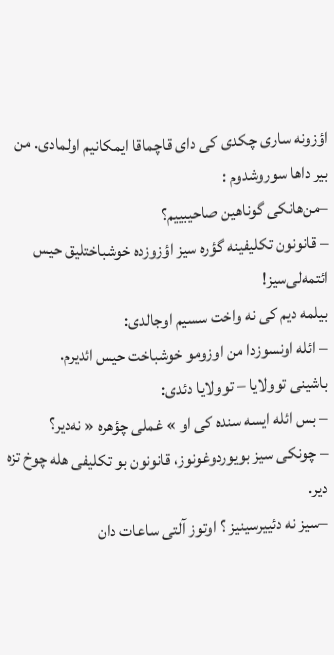اؤزونه ساری چکدی کی دای قاچماقا ایمکانیم اولمادی. من بیر داها سوروشدوم :
–من‌هانکی گوناهین صاحیبییم؟
– قانونون تکلیفینه گؤره سیز اؤزوزده خوشباختلیق حیس ائتمه‌لی‌سیز!
بیلمه دیم کی نه واخت سسیم اوجالدی:
– ائله اونسوزدا من اوزومو خوشباخت حیس ائدیرم.
باشینی توولایا – توولایا دئدی:
– بس ائله ایسه سنده کی او » غملی چؤهره « نه‌دیر؟
– چونکی سیز بویوردوغونوز، قانونون بو تکلیفی هله چوخ تزه دیر.
–سیز نه دئییرسینیز ؟ اوتوز آلتی ساعات دان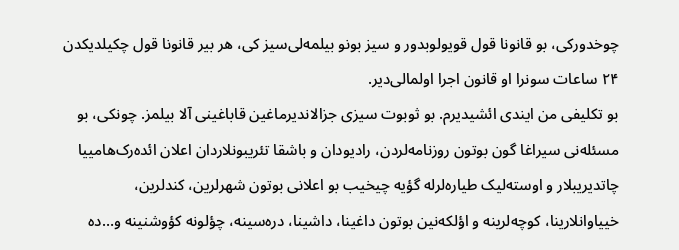چوخدورکی، بو قانونا قول قویولوبدور و سیز بونو بیلمه‌لی‌سیز کی، هر بیر قانونا قول چکیلدیکدن ۲۴ ساعات سونرا او قانون اجرا اولمالی‌دیر.
بو تکلیفی من ایندی ائشیدیرم. بو ثوبوت سیزی جزالاندیرماغین قاباغینی آلا بیلمز. چونکی، بو مسئله‌نی سیراغا گون بوتون روزنامه‌لردن، رادیودان و باشقا تئریبونلاردان اعلان ائده‌رک‌هامییا چاتدیریبلار و اوسته‌لیک طیاره‌لرله گؤیه چیخیب بو اعلانی بوتون شهرلرین، کندلرین، خییاوانلارینا، کوچه‌لرینه و اؤلکه‌نین بوتون داغینا، داشینا، دره‌سینه، چؤلونه کؤوشنینه و…ده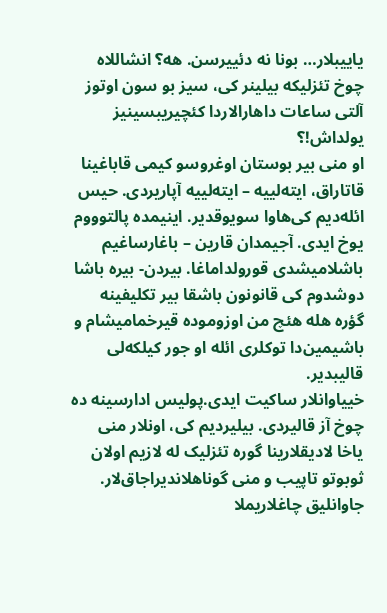یاییبلار… بونا نه دئییرسن. هه؟ انشاللاه چوخ تئزلیکه بیلینر کی، سیز بو سون اوتوز آلتی ساعات‌ دا‌هارالاردا کئچیریبسینیز یولداش!؟
او منی بیر بوستان اوغروسو کیمی قاباغینا قاتاراق، ایته‌لییه – ایته‌لییه آپاریردی. حیس ائله‌دیم کی‌هاوا سویوقدیر. اینیمده پالتوووم یوخ ایدی. آجیمدان قارین – باغارساغیم باشلامیشدی قورولداماغا. بیردن- بیره باشا دوشدوم کی قانونون باشقا بیر تکلیفینه گؤره هله هئچ من اوزوموده قیرخمامیشام و باشیمین‌دا توکلری ائله او جور کیلکه‌لی قالیبدیر.
خییاوانلار ساکیت ایدی.پولیس ادارسینه ده چوخ آز قالیردی. بیلیردیم کی، اونلار منی یاخا لادیقلارینا گوره تئزلیک له لازیم اولان ثوبوتو تاپیب و منی گوناهلاندیراجاق‌لار.
جاوانلیق چاغلاریملا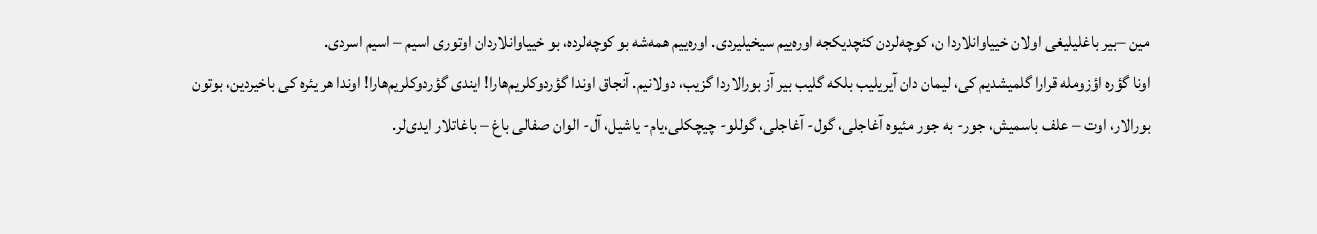مین –بیر باغلیلیغی اولان خییاوانلاردا ن، کوچه‌لردن کئچدیکجه اوره‌ییم سیخیلیردی. اوره‌ییم همه‌شه بو کوچه‌لرده، بو خییاوانلاردان اوتوری اسیم – اسیم اسردی.
اونا گؤره اؤزومله قرارا گلمیشدیم کی، لیمان دان آیریلیب بلکه گلیب بیر آز بورالاردا گزیب، دولانیم. آنجاق اوندا گؤردوکلریم‌هارا! ایندی گؤردوکلریم‌هارا! اوندا هر یئره کی باخیردین، بوتون بورالار، اوت – علف باسمیش، جور- به جور مئیوه آغاجلی، گول- آغاجلی، گوللو- چیچکلی،یام- یاشیل، آل- الوان صفالی باغ – باغاتلار ایدی‌لر.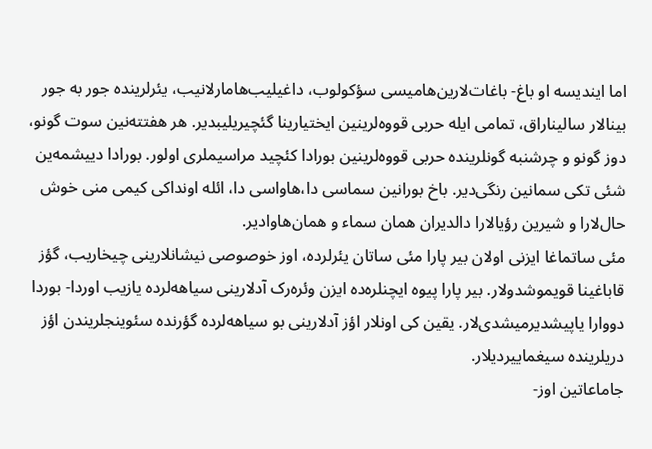اما ایندیسه او باغ- باغات‌لارین‌هامیسی سؤکولوب، داغیلیب‌هامارلانیب، یئرلرینده جور به جور بینالار سالیناراق، تمامی ایله حربی قووه‌لرینین ایختیارینا گئچیریلیبدیر. هر هفتته‌نین سوت گونو، دوز گونو و چرشنبه گونلرینده حربی قووه‌لرینین بورادا کئچید مراسیملری اولور. بورادا دییشمه‌ین شئی تکی سمانین رنگی‌دیر. باخ بورانین سماسی دا،‌هاواسی دا، ائله اونداکی کیمی منی خوش حال‌لارا و شیرین رؤیالارا دالدیران همان سماء و همان‌هاوادیر.
مئی ساتماغا ایزنی اولان بیر پارا مئی ساتان یئرلرده، اوز خوصوصی نیشانلارینی چیخاریب، گؤز قاباغینا قویموشدولار. بیر پارا پیوه ایچنلره‌ده ایزن وئره‌رک آدلارینی سیاهه‌لرده یازیب اوردا- بوردا دووارا یاپیشدیرمیشدی‌لار. یقین کی اونلار اؤز آدلارینی بو سیاهه‌لرده گؤرنده سئوینجلریندن اؤز دریلرینده سیغماییردیلار.
جاماعاتین اوز-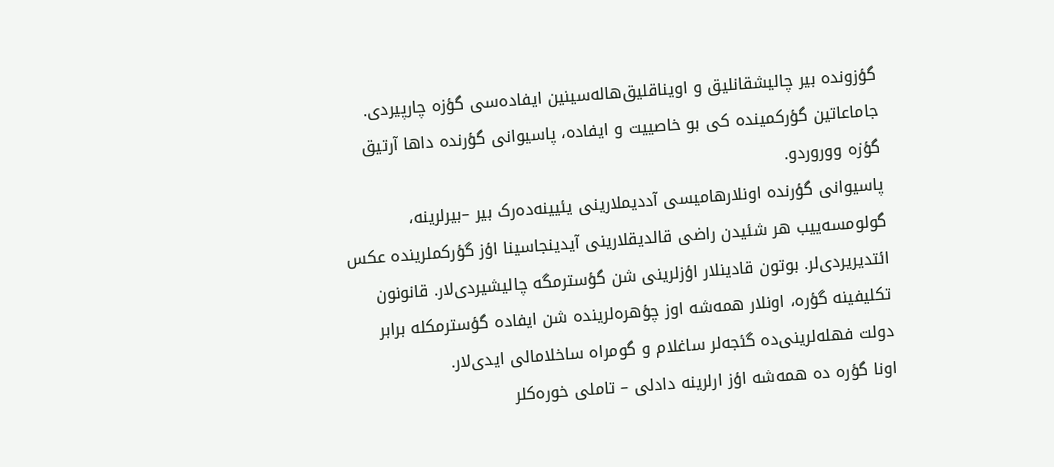گؤزونده بیر چالیشقانلیق و اویناقلیق‌هاله‌سینین ایفاده‌سی گؤزه چارپیردی.
جاماعاتین گؤرکمینده کی بو خاصییت و ایفاده، پاسیوانی گؤرنده داها آرتیق گؤزه ووروردو.
پاسیوانی گؤرنده اونلار‌هامیسی آددیملارینی یئیینه‌ده‌رک بیر –بیرلرینه، گولومسه‌ییب هر شئیدن راضی قالدیقلارینی آیدینجاسینا اؤز گؤرکملرینده عکس ائتدیریردی‌لر. بوتون قادینلار اؤزلرینی شن گؤسترمگه چالیشیردی‌لار. قانونون تکلیفینه گؤره، اونلار همه‌شه اوز چؤهره‌لرینده شن ایفاده گؤسترمکله برابر دولت فهله‌لرینی‌ده گئجه‌لر ساغلام و گومراه ساخلامالی ایدی‌لار.
اونا گؤره ده همه‌شه اؤز ارلرینه دادلی – تاملی خوره‌کلر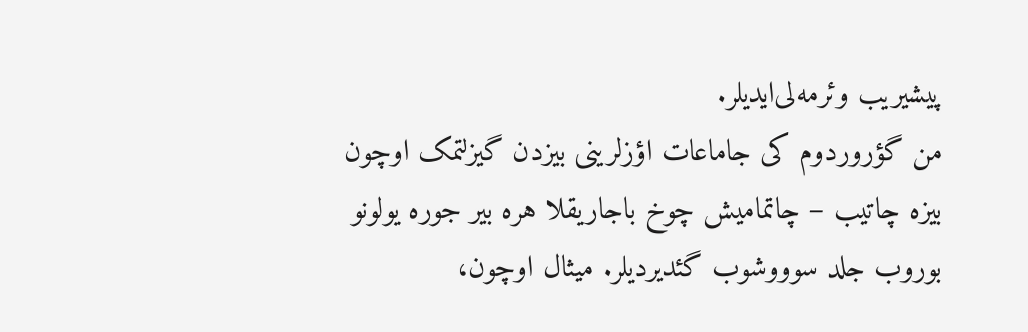پیشیریب وئرمه‌لی‌ایدیلر.
من گؤروردوم کی جاماعات اؤزلرینی بیزدن گیزلتمک اوچون بیزه چاتیب – چاتمامیش چوخ باجاریقلا هره بیر جوره یولونو بوروب جلد سوووشوب گئدیردیلر. میثال اوچون،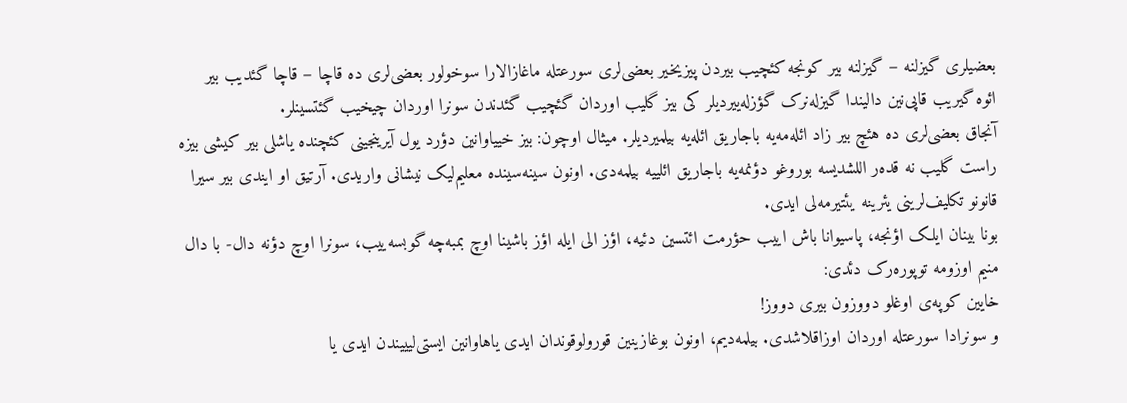بعضیلری گیزلنه – گیزلنه بیر کونجه کئچیب بیردن پیزیخیر بعضی‌لری سورعتله ماغازالارا سوخولور بعضی‌لری ده قاچا – قاچا گئدیب بیر ائوه گیریب قاپی‌نین دالیندا گیزله‌نرک گؤزله‌ییردیلر کی بیز گلیب اوردان گئچیب گئدندن سونرا اوردان چیخیب گئتسینلر.
آنجاق بعضی‌لری ده هئچ بیر زاد ائله‌مه‌یه باجاریق ائله‌یه بیلمیردیلر. میثال اوچون: بیز خییاوانین دؤرد یول آیرینجینی کئچنده یاشلی بیر کیشی بیزه راست گلیب نه قده‌ر اللشدیسه بوروغو دؤنمه‌یه باجاریق ائلییه بیلمه‌دی. اونون سینه‌سینده معلیم‌لیک نیشانی واریدی. آرتیق او ایندی بیر سیرا قانونو تکلیف‌لرینی یئرینه یئتیرمه‌لی ایدی.
بونا بینان ایلک اؤنجه، پاسیوانا باش اییب حؤرمت ائتسین دئیه، اؤز الی ایله اؤز باشینا اوچ بمبه‌چه گوبسه‌ییب، سونرا اوچ دؤنه دال- با دال منیم اوزومه توپوره‌رک دئدی:
خایین کوپه‌ی اوغلو دووزون بیری دووز!
و سونرادا سورعتله اوردان اوزاقلاشدی. بیلمه‌دیم، اونون بوغازینین قورولوقوندان ایدی یا‌هاوانین ایستی‌لیییندن ایدی یا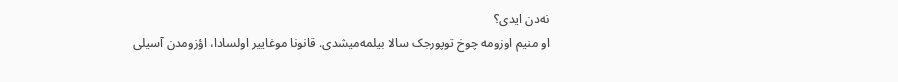نه‌دن ایدی؟
او منیم اوزومه چوخ توپورجک سالا بیلمه‌میشدی. قانونا موغاییر اولسادا، اؤزومدن آسیلی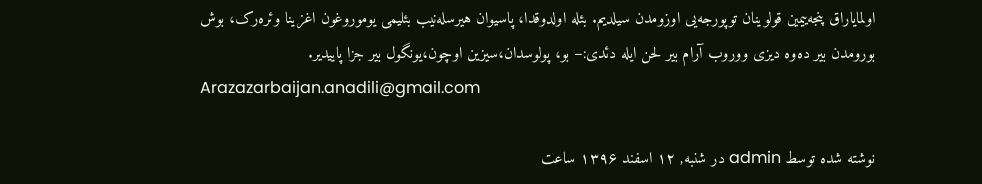اولمایاراق پنجه‌ییمین قولوینان توپورجه‌یی اوزومدن سیلدیم. بئله اولدوقدا، پاسیوان هیرسله‌نیب بئلیمی یوموروغون اغزینا وئره‌رک، بوش بورومدن بیر ده‌وه دیزی ووروب آرام بیر لحن ایله دئدی:– بو، پولوسدان،سیزین اوچون،یونگول بیر جزا پاییدیر.
Arazazarbaijan.anadili@gmail.com

نوشته شده توسط admin در شنبه, ۱۲ اسفند ۱۳۹۶ ساعت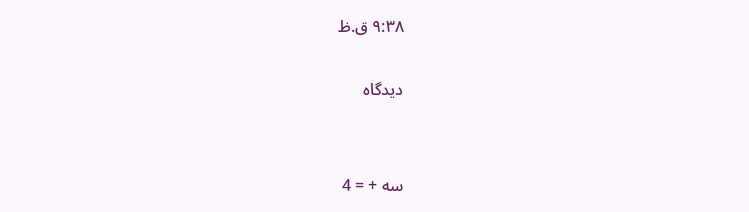۹:۳۸ ق.ظ

دیدگاه


سه + = 4